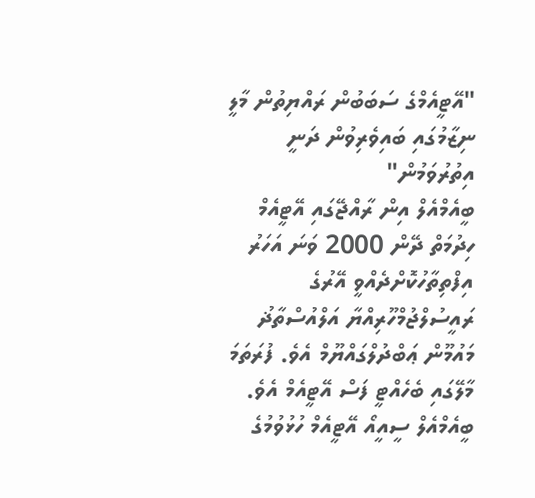"އޭޓީއެމްގެ ސަބަބުން ރައްޔިތުން މާލީ ނިޒާމުގައި ބައިވެރިވުން ދަނީ އިތުރުވަމުން"
ބީއެމްއެލް އިން ރާއްޖޭގައި އޭޓީއެމް ހިދުމަތް ދޭން 2000 ވަނަ އަހަރު އިފްތިތާހުކޮށްދެއްވީ އޭރުގެ ރައީސުލްޖުމްހޫރިއްޔާ އަލްއުސްތާޛު މައުމޫން ޢަބްދުލްގައްޔޫމް އެވެ. ފުރަތަމަ މާލޭގައި ބެހެއްޓީ ފަސް އޭޓީއެމް އެވެ.
ބީއެމްއެލް ސީއީއޯ އޭޓީއެމް ހުޅުވުމުގެ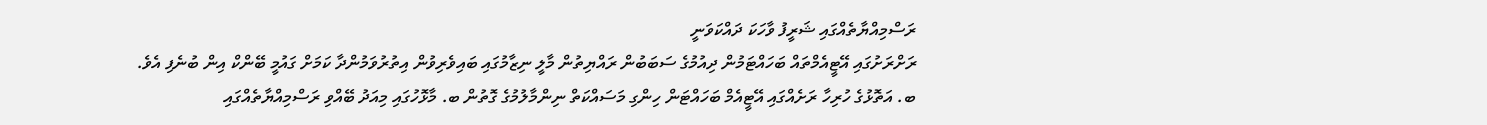ރަސްމިއްޔާތެއްގައި ޝަރީފު ވާހަކަ ދައްކަވަނީ
ރަށްރަށުގައި އޭޓީއެމްތައް ބަހައްޓަމުން ދިއުމުގެ ސަބަބުން ރައްޔިތުން މާލީ ނިޒާމުގައި ބައިވެރިވުން އިތުރުވަމުންދާ ކަމަށް ގައުމީ ބޭންކް އިން ބުނެފި އެވެ.
ބ. އަތޮޅުގެ ހުރިހާ ރަށެއްގައި އޭޓީއެމް ބަހައްޓަން ހިންގި މަސައްކަތް ނިންމާލުމުގެ ގޮތުން ބ. މާޅޮހުގައި މިއަދު ބޭއްވި ރަސްމިއްޔާތެއްގައި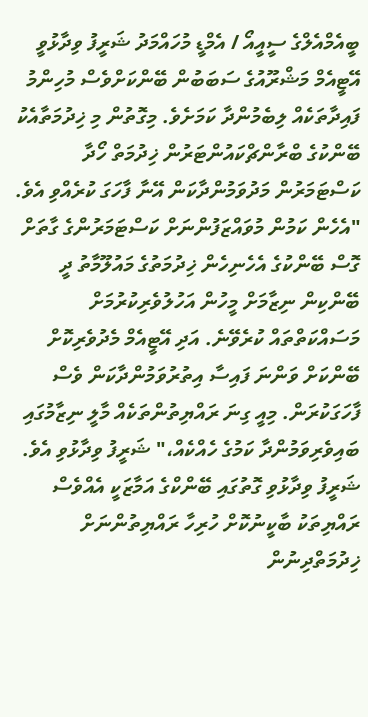ބީއެމްއެލްގެ ސީއީއޯ / އެމްޑީ މުހައްމަދު ޝަރީފު ވިދާޅުވީ އޭޓީއެމް މަޝްރޫއުގެ ސަބަބުން ބޭންކަށްވެސް މުހިންމު ފައިދާތަކެއް ލިބެމުންދާ ކަމަށެވެ. މިގޮތުން މި ޚިދުމަތާއެކު ބޭންކުގެ ބްރާންޗްކައުންޓަރުން ޚިދުމަތް ހޯދާ ކަސްޓަމަރުން މަދުވަމުންދާކަން އޭނާ ފާހަގަ ކުރެއްވި އެވެ.
"އެހެން ކަމުން މުވައްޒަފުންނަށް ކަސްޓަމަރުންގެ ގާތަށް ގޮސް ބޭންކުގެ އެހެނިހެން ޚިދުމަތުގެ މައުލޫމާތު ދީ ބޭންކިން ނިޒާމަށް މީހުން އަހުލުވެރިކުރުމަށް މަސައްކަތްތައް ކުރެވޭނެ. އަދި އޭޓީއެމް މެދުވެރިކޮށް ބޭންކަށް ވަންނަ ފައިސާ އިތުރުވަމުންދާކަން ވެސް ފާހަގަކުރަން. މިއީ ގިނަ ރައްޔިތުންތަކެއް މާލީ ނިޒާމުގައި ބައިވެރިވަމުންދާ ކަމުގެ ހެއްކެއް،" ޝަރީފު ވިދާޅުވި އެވެ.
ޝަރީފު ވިދާޅުވި ގޮތުގައި ބޭންކްގެ އަމާޒަކީ އެއްވެސް ރައްޔިތަކު ބާކީނުކޮށް ހުރިހާ ރައްޔިތުންނަށް ޚިދުމަތްދިނުން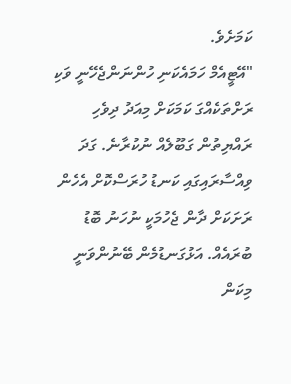ކަމަށެވެ.
"އޭޓީއެމް ހަމައެކަނި ހުންނަންޖެހޭނީ ވަކި ރަށްތަކެއްގަ ކަމަކަށް މިއަދު ދިވެހި ރައްޔިތުން ގަބޫލެއް ނުކުރާނެ. ގަދަ ވިއްސާރައިގައި ކަނޑު ހުރަސްކޮށް އެހެން ރަށަކަށް ދާން ޖެހުމަކީ ނުހަނު ބޮޑު ބުރައެއް. އަޅުގަނޑުމެން ބޭނުންވަނީ މިކަން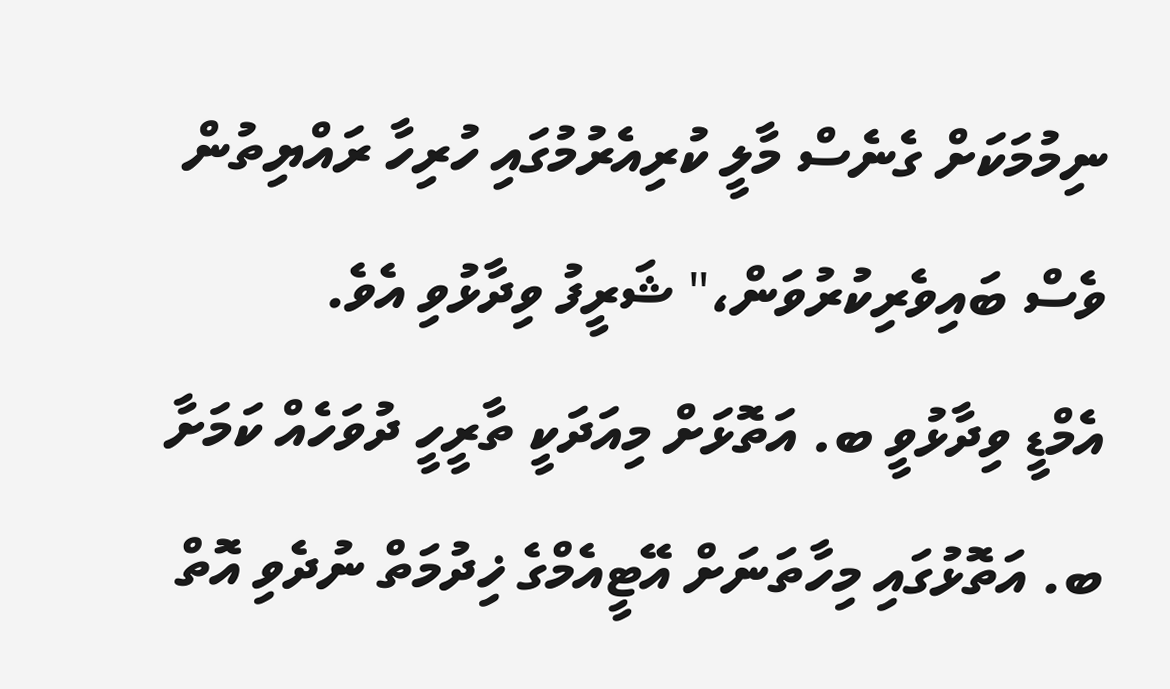ނިމުމަކަށް ގެނެސް މާލީ ކުރިއެރުމުގައި ހުރިހާ ރައްޔިތުން ވެސް ބައިވެރިކުރުވަން،" ޝަރީފު ވިދާޅުވި އެވެ.
އެމްޑީ ވިދާޅުވީ ބ. އަތޮޅަށް މިއަދަކީ ތާރީހީ ދުވަހެއް ކަމަށާ ބ. އަތޮޅުގައި މިހާތަނަށް އޭޓީއެމްގެ ޚިދުމަތް ނުދެވި އޮތް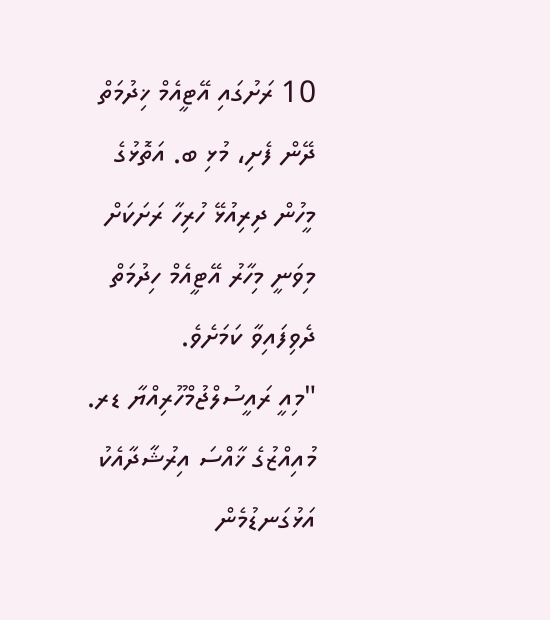10 ރަށުގައި އޭޓީއެމް ޚިދުމަތް ދޭން ފެށި، މުޅި ބ. އަތޮޅުގެ މީހުން ދިރިއުޅޭ ހުރިހާ ރަށަކަށް މިވަނީ މިހާރު އޭޓީއެމް ހިދުމަތް ދެވިފައިވާ ކަމަށެވެ.
"މިއީ ރައީސުލްޖުމްހޫރިއްޔާ ޑރ. މުއިއްޒުގެ ޚާއްސަ އިރުޝާދާއެކު އަޅުގަނޑުމެން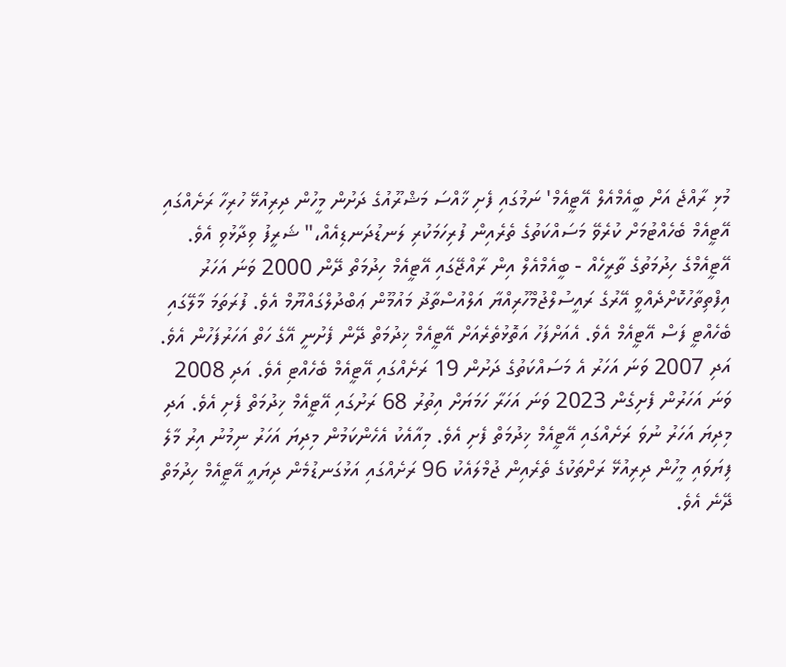މުޅި ރާއްޖެ އަށް ބީއެމްއެލް އޭޓީއެމް' ނަމުގައި ފެށި ޚާއްސަ މަޝްރޫއުގެ ދަށުން މީހުން ދިރިއުޅޭ ހުރިހާ ރަށެއްގައި އޭޓީއެމް ބެހެއްޓުމަށް ކުރެވޭ މަސައްކަތުގެ ތެރެއިން ފުރިހަމަކުރި ލަނޑުދަނޑިއެއް،" ޝަރީފު ވިދާޅުވި އެވެ.
އޭޓީއެމްގެ ހިދުމަތުގެ ތާރީހެއް - ބީއެމްއެލް އިން ރާއްޖޭގައި އޭޓީއެމް ހިދުމަތް ދޭން 2000 ވަނަ އަހަރު އިފްތިތާހުކޮށްދެއްވީ އޭރުގެ ރައީސުލްޖުމްހޫރިއްޔާ އަލްއުސްތާޛު މައުމޫން ޢަބްދުލްގައްޔޫމް އެވެ. ފުރަތަމަ މާލޭގައި ބެހެއްޓީ ފަސް އޭޓީއެމް އެވެ. އެއަށްފަހު އަތޮޅުތެރެއަށް އޭޓީއެމް ޚިދުމަތް ދޭން ފެށުނީ އޭގެ ހަތް އަހަރުފަހުން އެވެ. އަދި 2007 ވަނަ އަހަރު އެ މަސައްކަތުގެ ދަށުން 19 ރަށެއްގައި އޭޓީއެމް ބެހެއްޓި އެވެ. އަދި 2008 ވަނަ އަހަރުން ފެށިގެން 2023 ވަނަ އަހަރާ ހަމަޔަށް އިތުރު 68 ރަށުގައި އޭޓީއެމް ޚިދުމަތް ފެށި އެވެ. އަދި މިދިޔަ އަހަރު ނުވަ ރަށެއްގައި އޭޓީއެމް ޚިދުމަތް ފެށި އެވެ. މިއާއެކު އެހެންކަމުން މިދިޔަ އަހަރު ނިމުނު އިރު މާލެ ފިޔަވައި މީހުން ދިރިއުޅޭ ރަށްތަކުގެ ތެރެއިން ޖުމްލައެކު 96 ރަށެއްގައި އަޅުގަނޑުމެން ދިޔައީ އޭޓީއެމް ހިދުމަތް ދޭނެ އެވެ.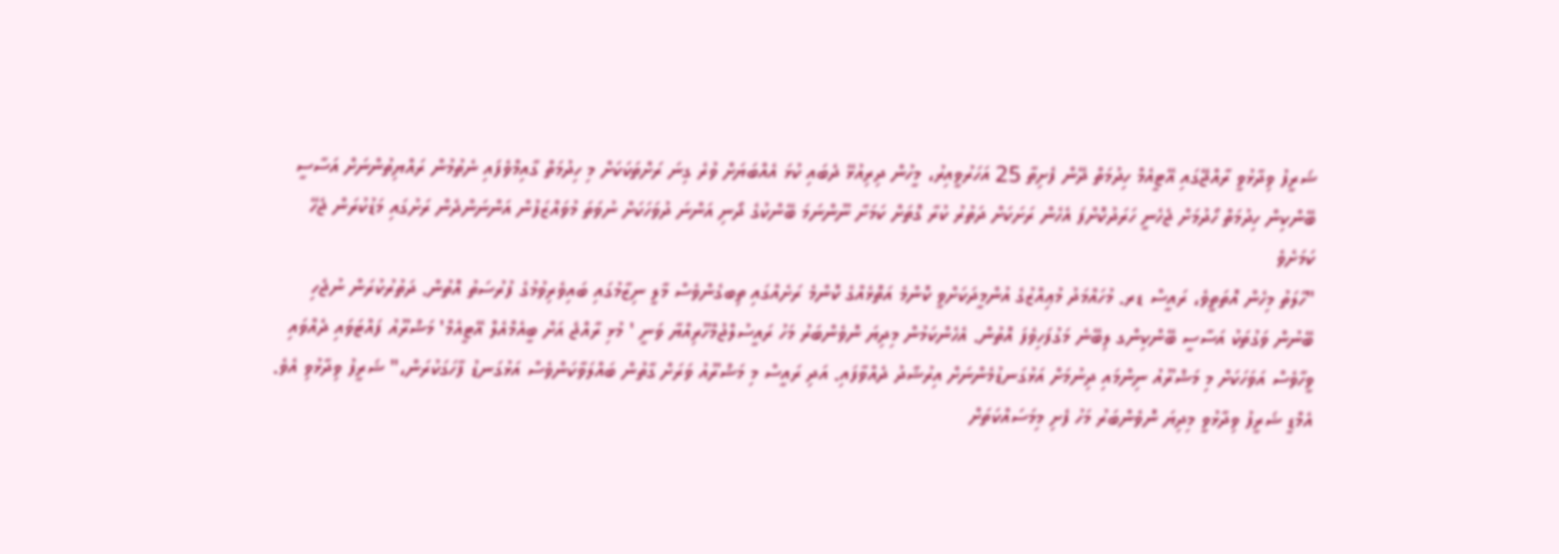ޝަރީފު ވިދާޅުވީ ރާއްޖޭގައި އޭޓީއެމް ހިދުމަތް ދޭން ފެށިތާ 25 އަހަރުވީއިރު، މީހުން ދިރިއުޅޭ ދެބައި ކުޅަ އެއްބަޔަށް ވުރެ ގިނަ ރަށްތަކަކަށް މި ހިދުމަތް ގާއިމްވެފައި ނެތުމުން ރައްޔިތުންނަށް އަސާސީ ބޭންކިން ހިދުމަތް ހޯދުމަށް ޖެހެނީ ހަރަދުކޮށްފަ އެހެން ރަށަކަށް ދަތުރު ކުރާ ގޮތަށް ކަމަށާ ނޫންނަމަ ބޭންކުގެ ދޯނި އަންނަ ދުވަހަކަށް ނުވަތަ މުވައްޒަފުން އަންނަންދެން ރަށުގައި މަޑުކުރަން ޖެހޭ ކަމަށެވެ
"ހާލަތު މިހެން އޮތަތީވެ، ރައީސް ޑރ. މުހައްމަދު މުޢިއްޒުގެ އުންމީދަކަށްވީ ކޮންމެ އަތޮޅެއްގެ ކޮންމެ ރަށެއްގައި ތިބގެންވެސް މާލީ ނިޒާމުގައި ބައިވެރިވުމުގެ ފުރުސަތު އޮތުން. ދަތުރުކުރަން ނުޖެހި ބޭނުން ވަގުތަކު އަސާސީ ބޭންކިންގ ލިބޭނެ މަގުފަހިވެފަ އޮތުން. އެހެންކަމުން މިދިޔަ ނޮވެންބަރު މަހު ރައީސުލްޖުމްހޫރިއްޔާ ވަނީ ' މުޅި ރާއްޖެ އަށް ބީއެމްއެލް އޭޓީއެމް' މަޝްރޫއު ފައްޓަވައި ދެއްވައި ވީހާވެސް އަވަހަކަށް މި މަޝްރޫއު ނިންމައި ދިނުމަށް އަޅުގަނޑުމެންނަށް އިރުޝާދު ދެއްވާފައި. އަދި ރައީސް މި މަޝްރޫއު ވަރަށް ގާތުން ބައްލަވާކަންވެސް އަޅުގަނޑު ފާހަގަކުރަން،" ޝަރީފު ވިދާޅުވި އެވެ.
އެމްޑީ ޝަރީފު ވިދާޅުވީ މިދިޔަ ނޮވެންބަރު މަހު ފެށި މިމަސައްކަތަށް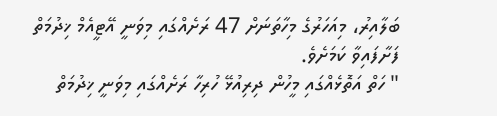ބަލާއިރު، މިއަހަރުގެ މިހާތަނަށް 47 ރަށެއްގައި މިވަނީ އޭޓީއެމް ޚިދުމަތް ފަށާފައިވާ ކަމަށެވެ.
" ހަތް އަތޮޅެއްގައި މީހުން ދިރިއުޅޭ ހުރިހާ ރަށެއްގައި މިވަނީ ޚިދުމަތް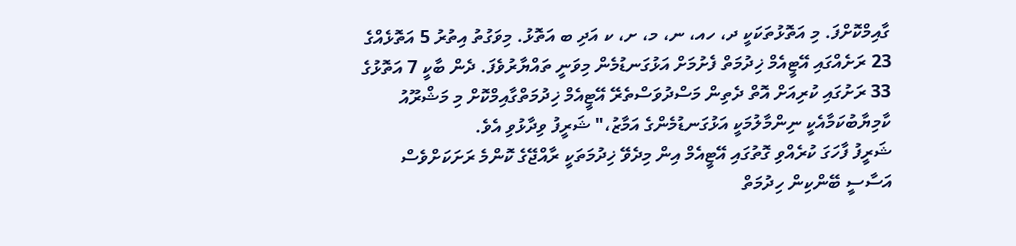ގާއިމްކޮށްފަ. މި އަތޮޅުތަކަކީ ދ، ހއ، ނ، މ، ށ، ކ އަދި ބ އަތޮޅު. މިވަގުތު އިތުރު 5 އަތޮޅެއްގެ 23 ރަށެއްގައި އޭޓީއެމް ޚިދުމަތް ފެށުމަށް އަޅުގަނޑުމެން މިވަނީ ތައްޔާރުވެފަ. ދެން ބާކީ 7 އަތޮޅުގެ 33 ރަށުގައި ކުރިއަށް އޮތް ދެތިން މަސްދުވަސްތެރޭ އޭޓީއެމް ޚިދުމަތްގާއިމްކޮށް މި މަޝްރޫއު ކާމިޔާބުކަމާއެކީ ނިންމާލުމަކީ އަޅުގަނޑުމެންގެ އަމާޒު،" ޝަރީފު ވިދާޅުވި އެވެ.
ޝަރީފު ފާހަގަ ކުރެއްވި ގޮތުގައި އޭޓީއެމް އިން މިދެވޭ ޚިދުމަތަކީ ރާއްޖޭގެ ކޮންމެ ރަށަކަށްވެސް އަސާސީ ބޭންކިން ހިދުމަތް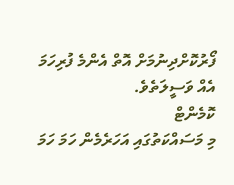ފޯރުކޮށްދިނުމަށް އޮތް އެންމެ ފުރިހަމަ އެއް ވަސީލަތެވެ.
ކޮމެންޓް
މި މަސައްކަތުގައި އަހަރެމެން ހަމަ ހަމަ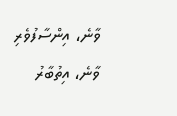ވާނެ، އިންސާފުވެރި ވާނެ، އިތުބާރު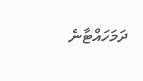ދަމަހައްޓާނެ